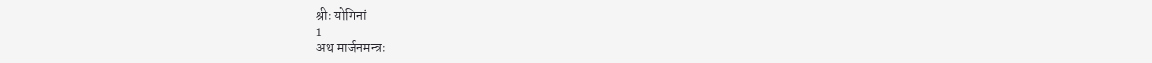श्रीः योगिनां
1
अथ मार्जनमन्त्रः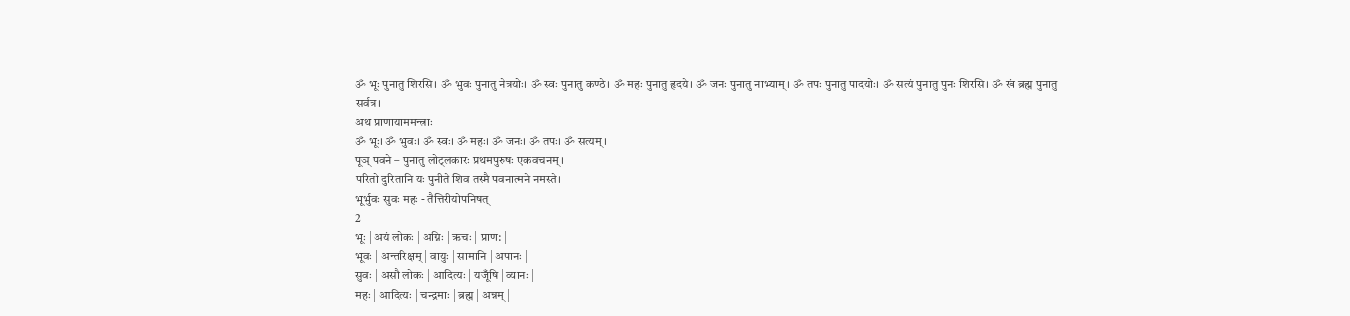ॐ भूः पुनातु शिरसि। ॐ भुवः पुनातु नेत्रयोः। ॐ स्वः पुनातु कण्ठे। ॐ महः पुनातु हृदये। ॐ जनः पुनातु नाभ्याम्। ॐ तपः पुनातु पादयोः। ॐ सत्यं पुनातु पुनः शिरसि। ॐ खं ब्रह्म पुनातु सर्वत्र।
अथ प्राणायाममन्त्राः
ॐ भूः। ॐ भुवः। ॐ स्वः। ॐ महः। ॐ जनः। ॐ तपः। ॐ सत्यम्।
पूञ् पवने – पुनातु लोट्लकारः प्रथमपुरुषः एकवचनम्।
परितो दुरितानि यः पुनीते शिव तस्मै पवनात्मने नमस्ते।
भूर्भुवः सुवः महः - तैत्तिरीयोपनिषत्
2
भूः | अयं लोकः | अग्निः | ऋचः | प्राण: |
भूवः | अन्तरिक्षम् | वायुः | सामानि | अपानः |
सुवः | असौ लोकः | आदित्यः | यजूँषि | व्यानः |
महः | आदित्यः | चन्द्रमाः | ब्रह्म | अन्नम् |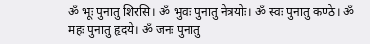ॐ भूः पुनातु शिरसि। ॐ भुवः पुनातु नेत्रयोः। ॐ स्वः पुनातु कण्ठे। ॐ महः पुनातु हृदये। ॐ जनः पुनातु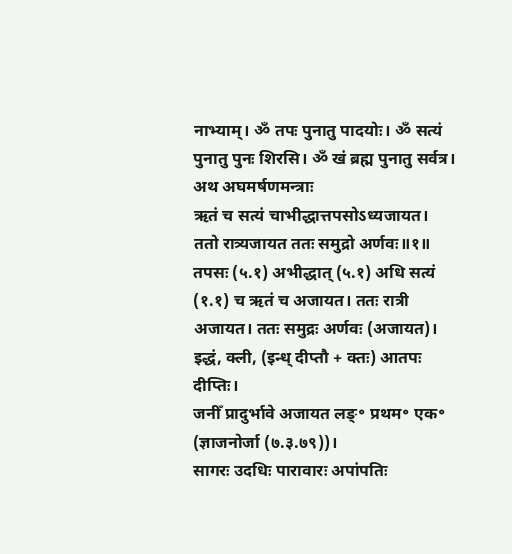नाभ्याम्। ॐ तपः पुनातु पादयोः। ॐ सत्यं पुनातु पुनः शिरसि। ॐ खं ब्रह्म पुनातु सर्वत्र।
अथ अघमर्षणमन्त्राः
ऋतं च सत्यं चाभीद्धात्तपसोऽध्यजायत।
ततो रात्र्यजायत ततः समुद्रो अर्णवः॥१॥
तपसः (५.१) अभीद्धात् (५.१) अधि सत्यं (१.१) च ऋतं च अजायत। ततः रात्री अजायत। ततः समुद्रः अर्णवः (अजायत)।
इद्धं, क्ली, (इन्ध् दीप्तौ + क्तः) आतपः दीप्तिः।
जनीँ प्रादुर्भावे अजायत लङ्॰ प्रथम॰ एक॰ (ज्ञाजनोर्जा (७.३.७९))।
सागरः उदधिः पारावारः अपांपतिः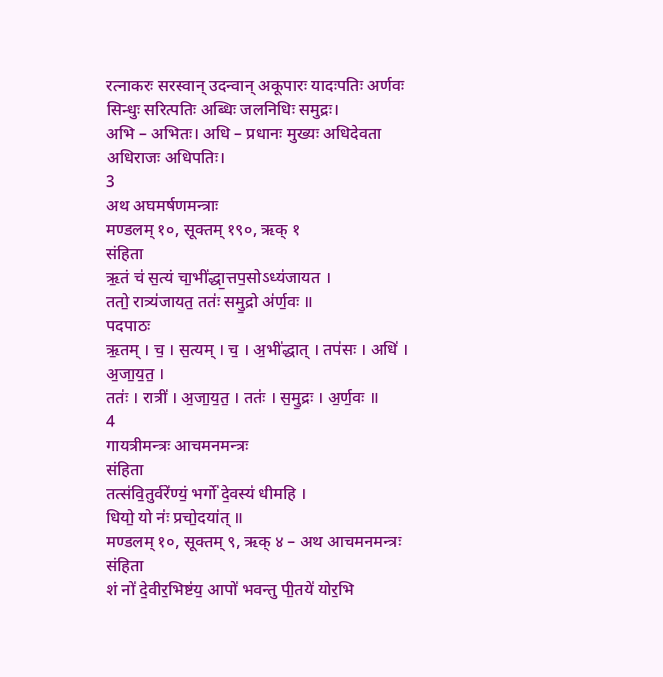रत्नाकरः सरस्वान् उदन्वान् अकूपारः यादःपतिः अर्णवः सिन्धुः सरित्पतिः अब्धिः जलनिधिः समुद्रः।
अभि – अभितः। अधि – प्रधानः मुख्यः अधिदेवता अधिराजः अधिपतिः।
3
अथ अघमर्षणमन्त्राः
मण्डलम् १०, सूक्तम् १९०, ऋक् १
संहिता
ऋ॒तं च॑ स॒त्यं चा॒भी॑द्धा॒त्तप॒सोऽध्य॑जायत ।
ततो॒ रात्र्य॑जायत॒ ततः॑ समु॒द्रो अ॑र्ण॒वः ॥
पदपाठः
ऋ॒तम् । च॒ । स॒त्यम् । च॒ । अ॒भी॑द्धात् । तप॑सः । अधि॑ । अ॒जा॒य॒त॒ ।
ततः॑ । रात्री॑ । अ॒जा॒य॒त॒ । ततः॑ । स॒मु॒द्रः । अ॒र्ण॒वः ॥
4
गायत्रीमन्त्रः आचमनमन्त्रः
संहिता
तत्स॑वि॒तुर्वरे॑ण्यं॒ भर्गो॑ दे॒वस्य॑ धीमहि ।
धियो॒ यो नः॑ प्रचो॒दया॑त् ॥
मण्डलम् १०, सूक्तम् ९, ऋक् ४ – अथ आचमनमन्त्रः
संहिता
शं नो॑ दे॒वीर॒भिष्ट॑य॒ आपो॑ भवन्तु पी॒तये॑ योर॒भि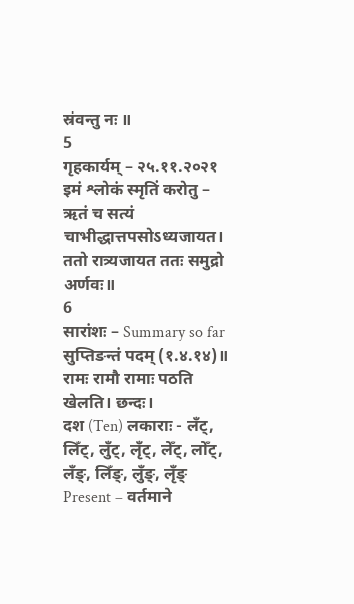स्र॑वन्तु नः ॥
5
गृहकार्यम् – २५.११.२०२१
इमं श्लोकं स्मृतिं करोतु –
ऋतं च सत्यं चाभीद्धात्तपसोऽध्यजायत।
ततो रात्र्यजायत ततः समुद्रो अर्णवः॥
6
सारांशः – Summary so far
सुप्तिङन्तं पदम् (१.४.१४)॥ रामः रामौ रामाः पठति खेलति। छन्दः।
दश (Ten) लकाराः - लँट्, लिँट्, लुँट्, लृँट्, लेँट्, लोँट्, लँङ्, लिँङ्, लुँङ्, लृँङ्
Present – वर्तमाने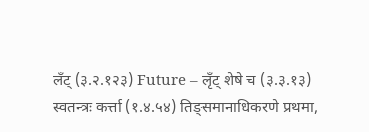लँट् (३.२.१२३) Future – लृँट् शेषे च (३.३.१३)
स्वतन्त्रः कर्त्ता (१.४.५४) तिङ्समानाधिकरणे प्रथमा,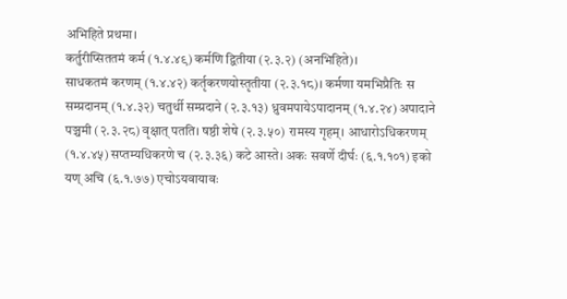अभिहिते प्रथमा।
कर्तुरीप्सिततमं कर्म (१.४.४९) कर्मणि द्वितीया (२.३.२) (अनभिहिते)।
साधकतमं करणम् (१.४.४२) कर्तृकरणयोस्तृतीया (२.३.१८)। कर्मणा यमभिप्रैतिः स सम्प्रदानम् (१.४.३२) चतुर्थी सम्प्रदाने (२.३.१३) ध्रुवमपायेऽपादानम् (१.४.२४) अपादाने पञ्चमी (२.३.२८) वृक्षात् पतति। षष्ठी शेषे (२.३.५०) रामस्य गृहम्। आधारोऽधिकरणम् (१.४.४५) सप्तम्यधिकरणे च (२.३.३६) कटे आस्ते। अकः सवर्णे दीर्घः (६.१.१०१) इको यण् अचि (६.१.७७) एचोऽयवायावः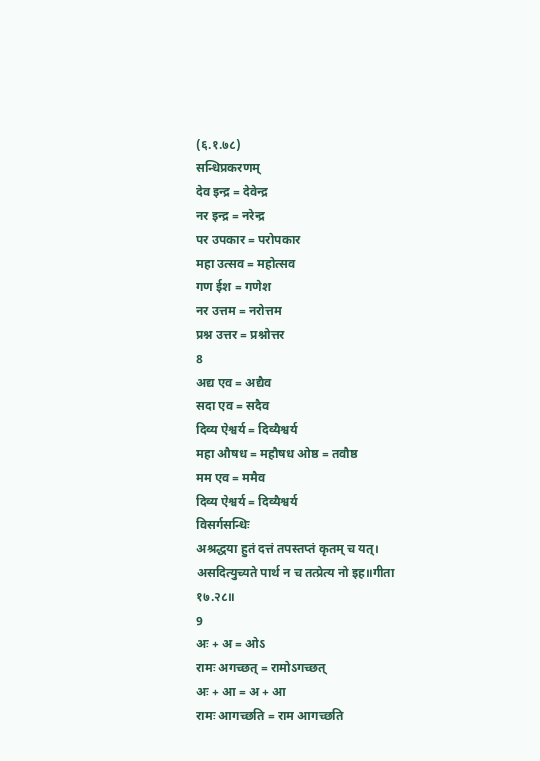(६.१.७८)
सन्धिप्रकरणम्
देव इन्द्र = देवेन्द्र
नर इन्द्र = नरेन्द्र
पर उपकार = परोपकार
महा उत्सव = महोत्सव
गण ईश = गणेश
नर उत्तम = नरोत्तम
प्रश्न उत्तर = प्रश्नोत्तर
8
अद्य एव = अद्यैव
सदा एव = सदैव
दिव्य ऐश्वर्य = दिव्यैश्वर्य
महा औषध = महौषध ओष्ठ = तवौष्ठ
मम एव = ममैव
दिव्य ऐश्वर्य = दिव्यैश्वर्य
विसर्गसन्धिः
अश्रद्धया हुतं दत्तं तपस्तप्तं कृतम् च यत्। असदित्युच्यते पार्थ न च तत्प्रेत्य नो इह॥गीता १७.२८॥
9
अः + अ = ओऽ
रामः अगच्छत् = रामोऽगच्छत्
अः + आ = अ + आ
रामः आगच्छति = राम आगच्छति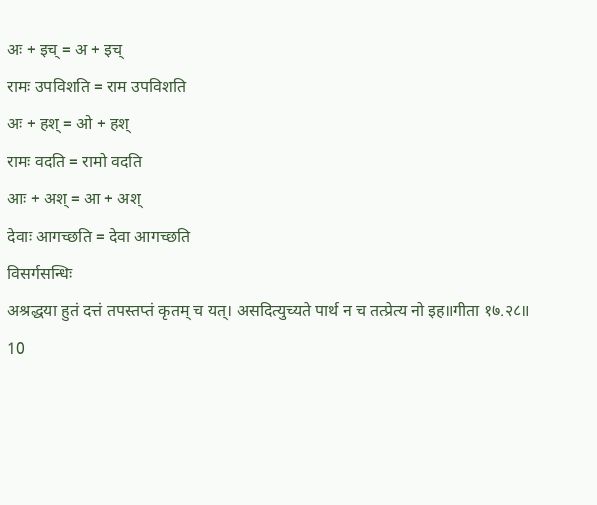अः + इच् = अ + इच्
रामः उपविशति = राम उपविशति
अः + हश् = ओ + हश्
रामः वदति = रामो वदति
आः + अश् = आ + अश्
देवाः आगच्छति = देवा आगच्छति
विसर्गसन्धिः
अश्रद्धया हुतं दत्तं तपस्तप्तं कृतम् च यत्। असदित्युच्यते पार्थ न च तत्प्रेत्य नो इह॥गीता १७.२८॥
10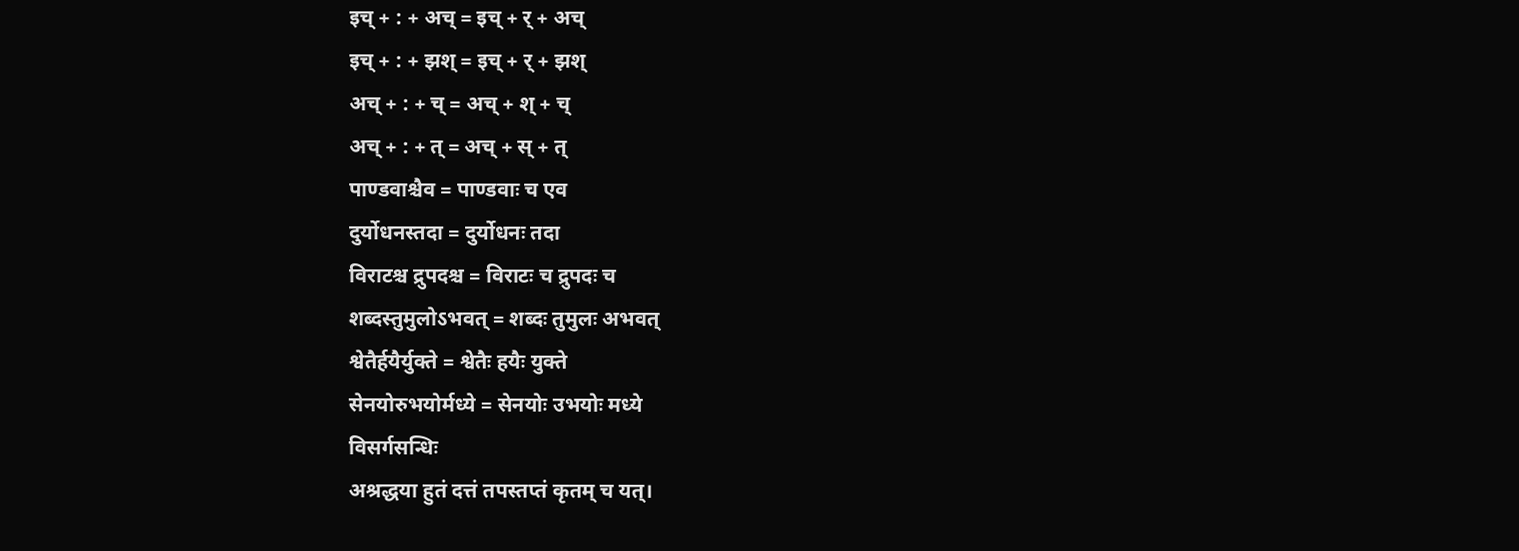इच् + : + अच् = इच् + र् + अच्
इच् + : + झश् = इच् + र् + झश्
अच् + : + च् = अच् + श् + च्
अच् + : + त् = अच् + स् + त्
पाण्डवाश्चैव = पाण्डवाः च एव
दुर्योधनस्तदा = दुर्योधनः तदा
विराटश्च द्रुपदश्च = विराटः च द्रुपदः च
शब्दस्तुमुलोऽभवत् = शब्दः तुमुलः अभवत्
श्वेतैर्हयैर्युक्ते = श्वेतैः हयैः युक्ते
सेनयोरुभयोर्मध्ये = सेनयोः उभयोः मध्ये
विसर्गसन्धिः
अश्रद्धया हुतं दत्तं तपस्तप्तं कृतम् च यत्।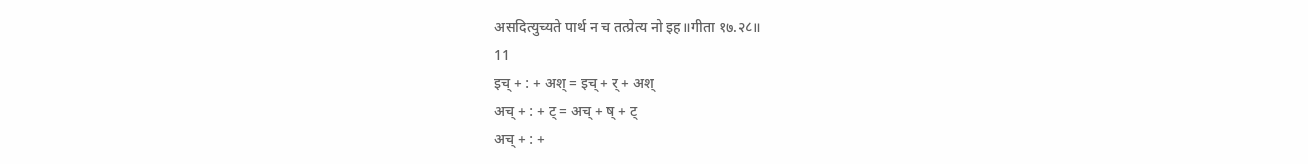असदित्युच्यते पार्थ न च तत्प्रेत्य नो इह॥गीता १७.२८॥
11
इच् + : + अश् = इच् + र् + अश्
अच् + : + ट् = अच् + ष् + ट्
अच् + : +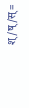श्/ष्/स् =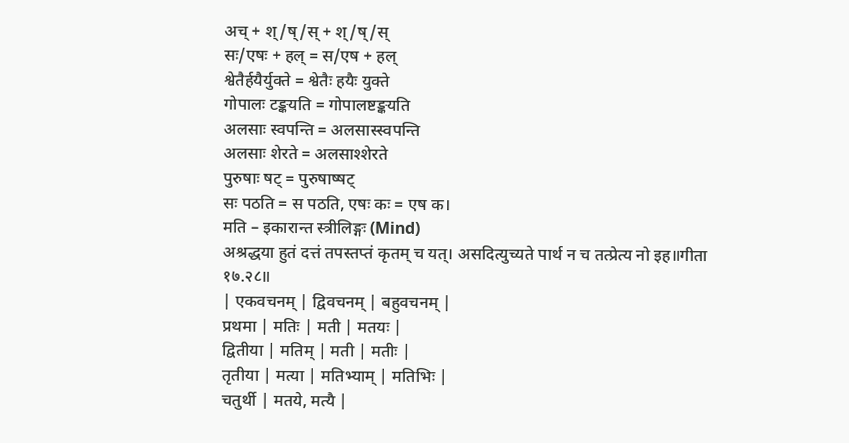अच् + श्/ष्/स् + श्/ष्/स्
सः/एषः + हल् = स/एष + हल्
श्वेतैर्हयैर्युक्ते = श्वेतैः हयैः युक्ते
गोपालः टङ्कयति = गोपालष्टङ्कयति
अलसाः स्वपन्ति = अलसास्स्वपन्ति
अलसाः शेरते = अलसाश्शेरते
पुरुषाः षट् = पुरुषाष्षट्
सः पठति = स पठति, एषः कः = एष क।
मति – इकारान्त स्त्रीलिङ्गः (Mind)
अश्रद्धया हुतं दत्तं तपस्तप्तं कृतम् च यत्। असदित्युच्यते पार्थ न च तत्प्रेत्य नो इह॥गीता १७.२८॥
| एकवचनम् | द्विवचनम् | बहुवचनम् |
प्रथमा | मतिः | मती | मतयः |
द्वितीया | मतिम् | मती | मतीः |
तृतीया | मत्या | मतिभ्याम् | मतिभिः |
चतुर्थी | मतये, मत्यै |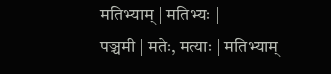मतिभ्याम् | मतिभ्यः |
पञ्चमी | मतेः, मत्याः | मतिभ्याम्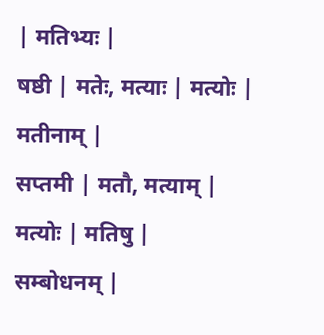| मतिभ्यः |
षष्ठी | मतेः, मत्याः | मत्योः | मतीनाम् |
सप्तमी | मतौ, मत्याम् | मत्योः | मतिषु |
सम्बोधनम् |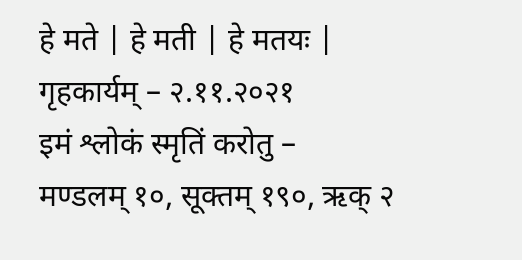हे मते | हे मती | हे मतयः |
गृहकार्यम् – २.११.२०२१
इमं श्लोकं स्मृतिं करोतु –
मण्डलम् १०, सूक्तम् १९०, ऋक् २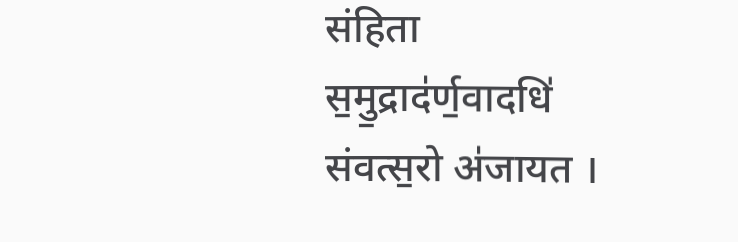संहिता
स॒मु॒द्राद॑र्ण॒वादधि॑ संवत्स॒रो अ॑जायत ।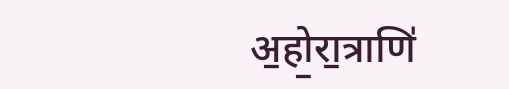अ॒हो॒रा॒त्राणि॑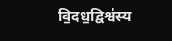वि॒दध॒द्विश्व॑स्य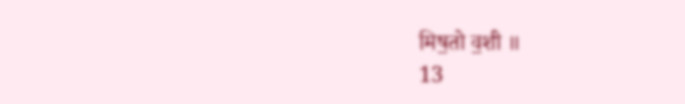मिष॒तो व॒शी ॥
13